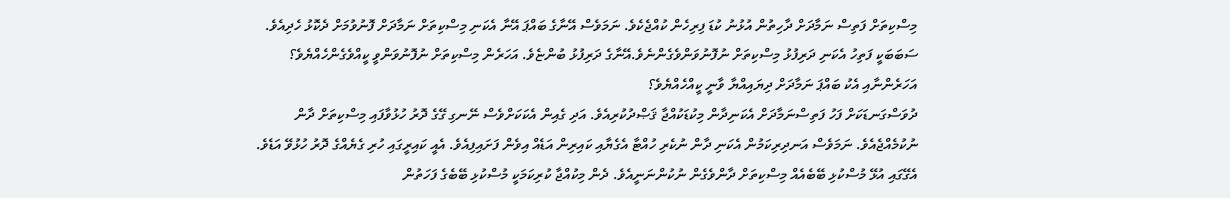މިސްކިތަށް ފަތިސް ނަމާދަށް ދާހިތުން އުޅުނު ކުޑަ ފިރިހެން ކުއްޖެކެވެ. ނަމަވެސް އޭނާގެ ބައްޕަ އޭނާ އެކަނި މިސްކިތަށް ނަމާދަށް ފޮނުވުމަށް ދެކޮޅު ހެދިއެވެ. ސަބަބަކީ ފަތިހު އެކަނި ދަރިފުޅު މިސްކިތަށް ނުފޮނުވަންވެގެންނެވެ.އޭނާގެ ދަރިފުޅު ބުންޏެވެ. އަހަރެން މިސްކިތަށް ނުފޮނުވަންވީ ކީއްވެގެންހެއްޔެވެ؟ އަހަރެންނާއި އެކު ބައްޕަ ނަމާދަށް ދިޔައިއްޔާ ވާނީ ކީއްހެއްޔެވެ؟
ދުވަސްގަނޑަކަށް ފަހު ފަތިސްނަމާދަށް އެކަނިދާން މިކުޑަކުއްޖާ ޤަޞްދުކުރިއެވެ. އަދި ގެއިން އެކަކަށްވެސް ނޭނގި ގޭގެ ދޮރު ހުޅުވާފައި މިސްކިތަށް ދާން ނުކުމެއްޖެއެވެ. ނަމަވެސް އަނދިރިކަމުން އެކަނި ދާން ނުކެރި ހުއްޓާ އެގެޔާއި ކައިރިން އަޑެއް އިވެން ފަށައިފިއެވެ. އެއީ ކައިރީގައި ހުރި ގެޔެއްގެ ދޮރު ހުޅުވޭ އަޑެވެ.
އެގޭގައި އުޅޭ މުސްކުޅި ބޭބެއެއް މިސްކިތަށް ދާންވެގެން ނުކުންނަނީއެވެ. ދެން މިކުއްޖާ ކުރިކަމަކީ މުސްކުޅި ބޭބެގެ ފަހަތުން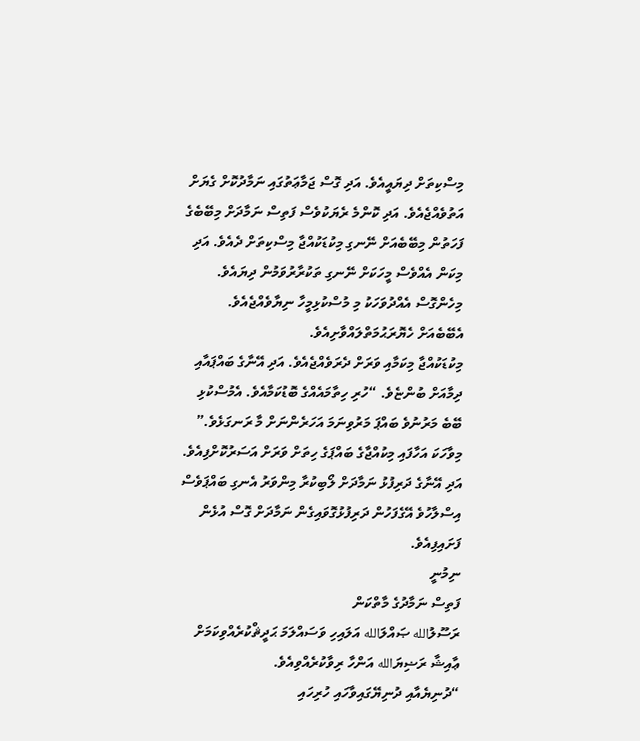މިސްކިތަށް ދިޔައީއެވެ. އަދި ގޮސް ޖަމާޢަތުގައި ނަމާދުކޮށް ގެޔަށް އަތުވެއްޖެއެވެ. އަދި ކޮންމެ ރެޔަކުވެސް ފަތިސް ނަމާދަށް މިބޭބެގެ ފަހަތުން މިބޭބެއަށް ނޭނގި މިކުޑަކުއްޖާ މިސްކިތަށް ދެއެވެ. އަދި މިކަން އެއްވެސް މީހަކަށް ނޭނގި ތަކުރާރުވަމުން ދިޔައެވެ.
މިހެންގޮސް އެއްދުވަހަކު މި މުސްކުޅިމީހާ ނިޔާވެއްޖެއެވެ. އެބޭބެއަށް ހެޔޮރަޙުމަތްލައްވާށިއެވެ.
މިކުޑަކުއްޖާ މިކަމާއި ވަރަށް ދެރަވެއްޖެއެވެ. އަދި އޭނާގެ ބައްޕައާއި ދިމާއަށް ބުންޏެވެ. “ހުރި ހިތާމައެއްގެ ބޮޑުކަމާއެވެ. އެމުސްކުޅި ބޭބެ މަރުނުވެ ބައްޕަ މަރުވިނަމަ އަހަރެންނަށް މާ ރަނގަޅެވެ.”
މިވާހަކަ އަހާފައި މިކުއްޖާގެ ބައްޕަގެ ހިތަށް ވަރަށް އަސަރުކޮށްފިއެވެ. އަދި އޭނާގެ ދަރިފުޅު ނަމާދަށް ލޯބިކުރާ މިންވަރު އެނގި ބައްޕަވެސް އިސްލާހުވެ އޭގެފަހުން ދަރިފުޅުގޮވައިގެން ނަމާދަށް ގޮސް އުޅެން ފަށައިފިއެވެ.
ނިމުނީ
ފަތިސް ނަމާދުގެ މާތްކަން
ރަސޫލުالله ޞައްލަالله އަލައިހި ވަސައްލަމަ ޙަދީޘްކުރެއްވިކަމަށް ޢާއިޝާ ރަޟިޔަالله އަންހާ ރިވާކުރެއްވިއެވެ.
“ދުނިޔެއާއި ދުނިޔޭގައިވާހައި ހުރިހައި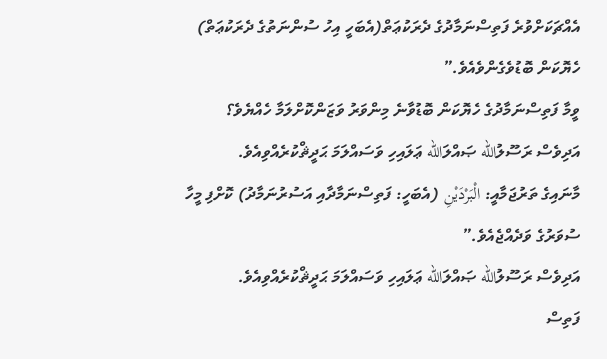އެއްޗަކަށްވުރެ ފަތިސްނަމާދުގެ ދެރަކުޢަތް(އެބަހީ އިހު ސުންނަތުގެ ދެރަކުޢަތް) ހެޔޮކަން ބޮޑުވެގެންވެއެވެ.”
ވީމާ ފަތިސްނަމާދުގެ ހެޔޮކަން ބޮޑުވާނެ މިންވަރު ވަޒަންކޮށްލަމާ ހެއްޔެވެ؟
އަދިވެސް ރަސޫލުالله ޞައްލަالله ޢަލައިހި ވަސައްލަމަ ޙަދީޘްކުރެއްވިއެވެ.
މާނައިގެ ތަރުޖަމާއީ: الْبَرْدَيْنِ (އެބަހީ: ފަތިސްނަމާދާއި އަސުރުނަމާދު) ކޮށްފި މީހާ ސުވަރުގެ ވަދެއްޖެއެވެ.”
އަދިވެސް ރަސޫލުالله ޞައްލަالله ޢަލައިހި ވަސައްލަމަ ޙަދީޘްކުރެއްވިއެވެ.
ފަތިސް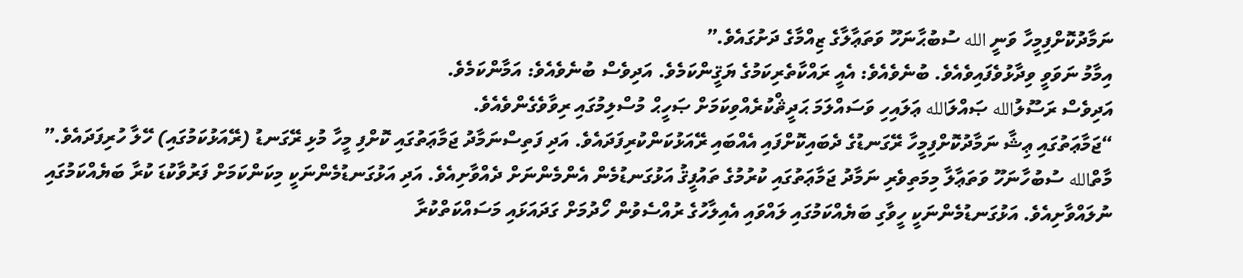ނަމާދުކޮށްފިމީހާ ވަނީ الله ސުބުޙާނަހޫ ވަތަޢާލާގެ ޒިއްމާގެ ދަށުގައެވެ.”
އިމާމު ނަވަވީ ވިދާޅުވެފައިވެއެވެ. ބުނެވެއެވެ: އެއީ ރައްކާތެރިކަމުގެ ޔަޤީންކަމެވެ. އަދިވެސް ބުނެވެއެވެ: އަމާންކަމެވެ.
އަދިވެސް ރަސޫލުالله ޞައްލަالله ޢަލައިހި ވަސައްލަމަ ޙަދީޘްކުރެއްވިކަމަށް ޞަހީޙް މުސްލިމުގައި ރިވާވެގެންވެއެވެ.
“ޖަމާޢަތުގައި ޢިޝާ ނަމާދުކޮށްފިމީހާ ރޭގަނޑުގެ ދެބައިކޮށްފައި އެއްބައި ރޭއަޅުކަންކުރިފަދައެވެ. އަދި ފަތިސްނަމާދު ޖަމާޢަތުގައި ކޮށްފި މީހާ މުޅި ރޭގަނޑު (ރޭއަޅުކަމުގައި) ހޭލާ ހުރިފަދައެވެ.”
މާތްالله ސުބުހާނަހޫ ވަތަޢާލާ މިމަތިވެރި ނަމާދު ޖަމާޢަތުގައި ކުރުމުގެ ތައުފީޤު އަޅުގަނޑުމެން އެންމެންނަށް ދެއްވާށިއެވެ. އަދި އަޅުގަނޑުމެންނަކީ މިކަންކަމަށް ފަރުވާކުޑަ ކުރާ ބަޔެއްކަމުގައި ނުލައްވާށިއެވެ. އަޅުގަނޑުމެންނަކީ ހީވާގި ބަޔެއްކަމުގައި ލައްވައި އެއިލާހުގެ ރުއްސެވުން ހޯދުމަށް ގަދައަޅައި މަސައްކަތްކުރާ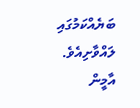ބަޔެއްކަމުގައި ލައްވާށިއެވެ. އާމީން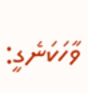ވާހަކަނެގީ: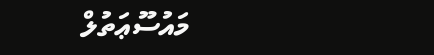މައުސޫޢަތުލް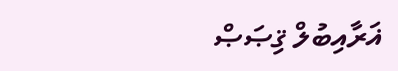ޣަރާއިބުލް ޤިޞަޞް